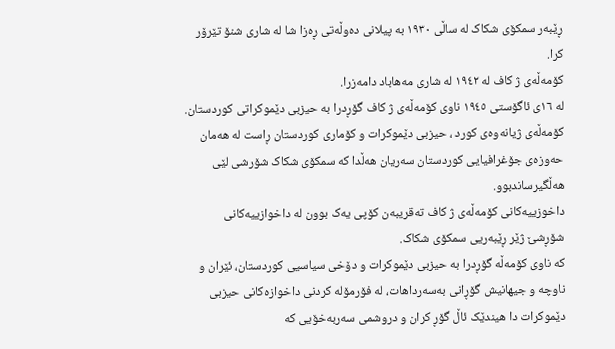ڕێبەر سمکۆی شکاک لە ساڵی ١٩٣٠ بە پیلانی دەوڵەتی ڕەزا شا لە شاری شنۆ تێرۆر کرا.
کۆمەڵەی ژ کاف لە ١٩٤٢ لە شاری مەهاباد دامەزرا.
لە ١٦ی ئاگۆستی ١٩٤٥ ناوی کۆمەڵەی ژ کاف گۆڕدرا بە حیزبی دێموکراتی کوردستان.
کۆمەڵەی ژیانەوەی کورد ، حیزبی دێموکرات و کۆماری کوردستان ڕاست لە هەمان حەوزەی جۆغرافیایی کوردستان سەریان هەڵدا کە سمکۆی شکاک شۆرشی لێی هەڵگیرساندبوو.
داخوزییەکانی کۆمەڵەی ژ کاف تەقریبەن کۆپی یەک بوون لە داخوازییەکانی شۆڕشێ ژێر ڕێبەریی سمکۆی شکاک.
کە ناوی کۆمەڵە گۆڕدرا بە حیزبی دێموکرات و دۆخی سیاسیی کوردستان، ئێران و ناوچە و جیهانیش گۆڕانی بەسەرداهات، لە فۆرمۆلە کردنی داخوازەکانی حیزبی دێموکرات دا هیندێک ئاڵ گۆڕ کران و دروشمی سەربەخۆیی کە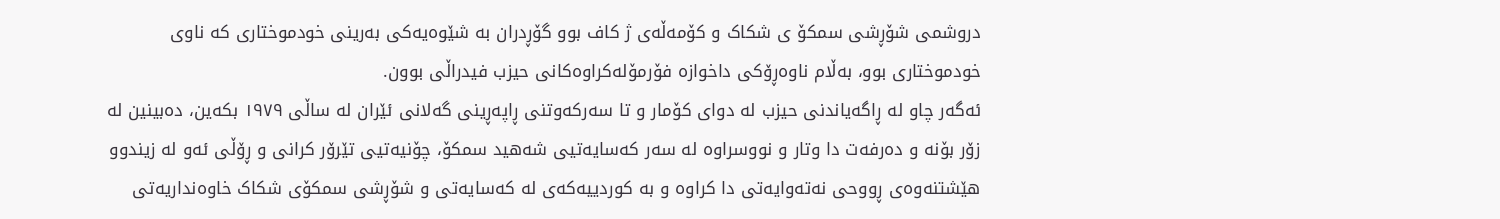دروشمی شۆڕشی سمکۆ ی شکاک و کۆمەڵەی ژ کاف بوو گۆڕدران بە شێوەیەکی بەرینی خودموختاری کە ناوی خودموختاری بوو، بەڵام ناوەڕۆکی داخوازە فۆرمۆلەکراوەکانی حیزب فیدراڵی بوون.
ئەگەر چاو لە ڕاگەیاندنی حیزب لە دوای کۆمار و تا سەرکەوتنی ڕاپەڕینی گەلانی ئێران لە ساڵی ١٩٧٩ بکەین، دەبینین لە زۆر بۆنە و دەرفەت دا وتار و نووسراوە لە سەر کەسایەتیی شەهید سمکۆ، چۆنیەتیی تێرۆر کرانی و ڕۆڵی ئەو لە زیندوو هێشتنەوەی ڕووحی نەتەوایەتی دا کراوە و بە کوردییەکەی لە کەسایەتی و شۆڕشی سمکۆی شکاک خاوەنداریەتی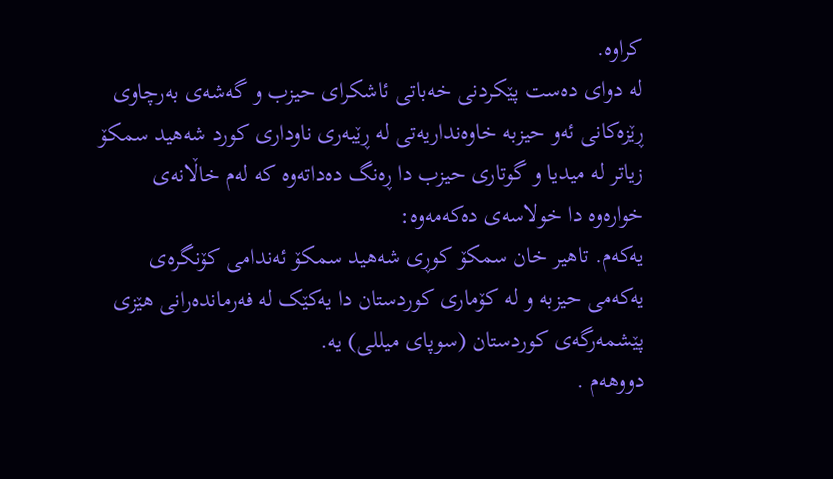کراوە.
لە دوای دەست پێکردنی خەباتی ئاشکرای حیزب و گەشەی بەرچاوی ڕێزەکانی ئەو حیزبە خاوەنداریەتی لە ڕێبەری ناوداری کورد شەهید سمکۆ زیاتر لە میدیا و گوتاری حیزب دا ڕەنگ دەداتەوە کە لەم خاڵانەی خوارەوە دا خولاسەی دەکەمەوە:
یەکەم. تاهیر خان سمکۆ کوڕی شەهید سمکۆ ئەندامی کۆنگرەی یەکەمی حیزبە و لە کۆماری کوردستان دا یەکێک لە فەرماندەرانی هێزی پێشمەرگەی کوردستان (سوپای میللی) یە.
دووهەم .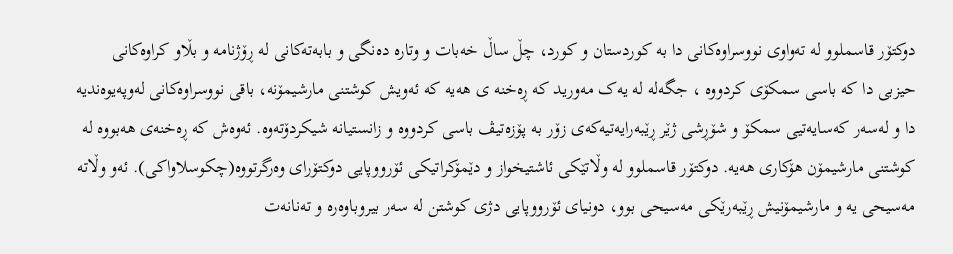دوکتۆر قاسملوو لە تەواوی نووسراوەکانی دا بە کوردستان و کورد، چڵ ساڵ خەبات و وتارە دەنگی و بابەتەکانی لە ڕۆژنامە و بڵاو کراوەکانی حیزبی دا کە باسی سمکۆی کردووە ، جگەلە لە یەک مەورید کە ڕەخنە ی هەیە کە ئەویش کوشتنی مارشیمۆنە، باقی نووسراوەکانی لەوپەیوەندیە دا و لەسەر کەسایەتیی سمکۆ و شۆڕشی ژێر ڕێبەرایەتیەکەی زۆر بە پۆزەتیڤ باسی کردووە و زانستیانە شیکردۆتەوە. ئەوەش کە ڕەخنەی هەبووە لە کوشتنی مارشیمۆن هۆکاری هەیە. دوکتۆر قاسملوو لە وڵاتێکی ئاشتیخواز و دێمۆکراتیکی ئۆرووپایی دوکتۆرای وەرگرتووە(چکوسلاواکی). ئەو وڵاتە مەسیحی یە و مارشیمۆنیش ڕێبەرێکی مەسیحی بوو، دونیای ئۆرووپایی دژی کوشتن لە سەر بیروباوەرە و تەنانەت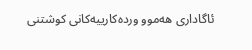ئاگاداری هەموو وردەکارییەکانی کوشتنی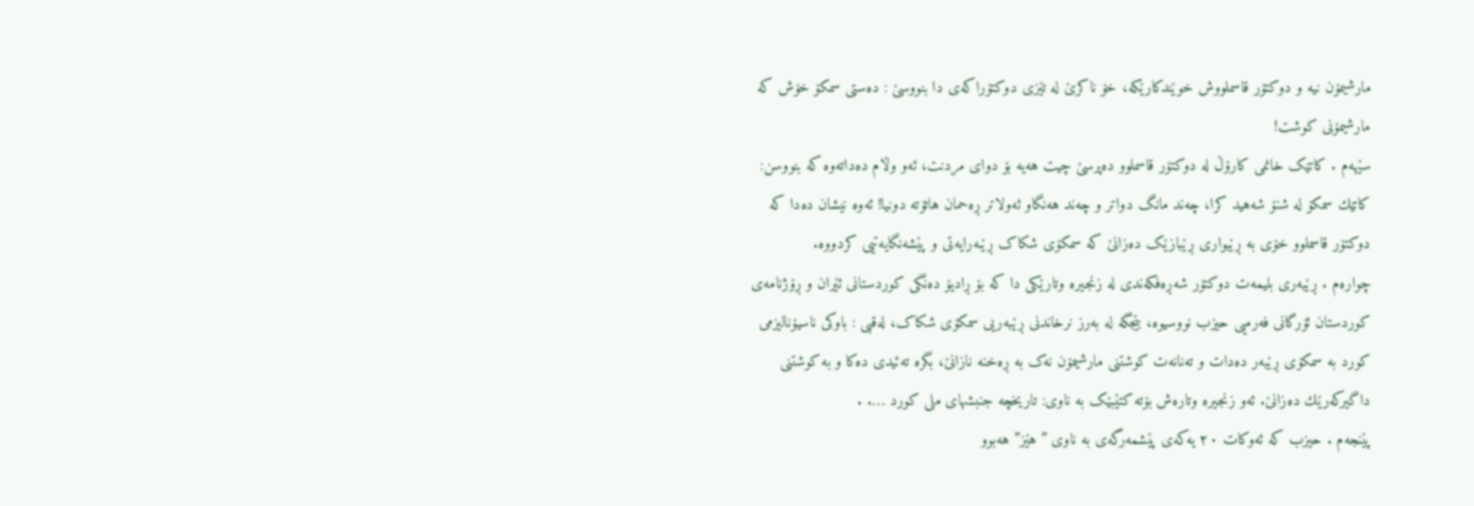مارشیمۆن نیە و دوکتۆر قاسملووش خوێندکارێکە، خۆ ناکرێ لە تێزی دوکتۆراکەی دا بنووسێ : دەستی سمکۆ خۆش کە مارشیمۆنی کوشت!
سێهەم . کاتێک خانمی کارۆڵ لە دوکتۆر قاسملوو دەپرسێ چیت هەیە بۆ دوای مردنت، ئەو وڵام دەداتەوە کە بنووسن: کاتێك سمکۆ لە شنۆ شەهید کرا، چەند مانگ دواتر و چەند هەنگاو ئەولاتر ڕەحمان هاتۆتە دونیا! ئەوە نیشان دەدا کە دوکتۆر قاسملوو خۆی بە ڕێبواری ڕێبازێک دەزانێ کە سمکۆی شکاک ڕێىەرایەتی و پێشەنگایەتیی کردووە.
چوارەم . ڕێبەری بلیمەت دوکتۆر شەڕەفکەندی لە زنجیرە وتارێکی دا کە بۆ ڕادیۆ دەنگی کوردستانی ئێران و ڕۆژنامەی کوردستان ئۆرگانی فەرمیی حیزب نووسیوە، بێجگە لە بەرز نرخاندنی ڕێبەریی سمکۆی شکاک، لەقبی : باوکی ناسیۆنالیزمی کورد بە سمکۆی ڕێبەر دەدات و تەنانەت کوشتنی مارشیمۆن نەک بە ڕەخنە نازانێ، بگرە تەئیدی دەکا و بە کوشتنی داگیرکەرێك دەزانێ. ئەو زنجیرە وتارەش بۆتە کتێبێک بە ناوی: تاریخچە جنبشهای ملی کورد …. .
پێنجەم . حیزب کە ئەوکات ٢٠ یەکەی پێشمەرگەی بە ناوی ” هێز” هەبوو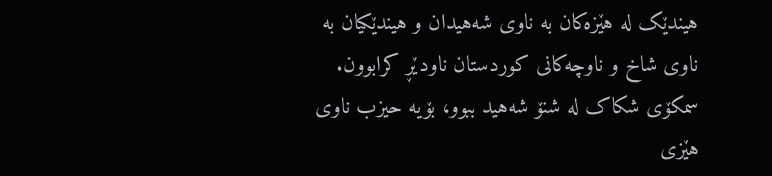هیندێک لە هێزەکان بە ناوی شەهیدان و هیندێکیان بە ناوی شاخ و ناوچەکانی کوردستان ناودێڕ کرابوون. سمکۆی شکاک لە شنۆ شەهید ببوو، بۆیە حیزب ناوی هێزی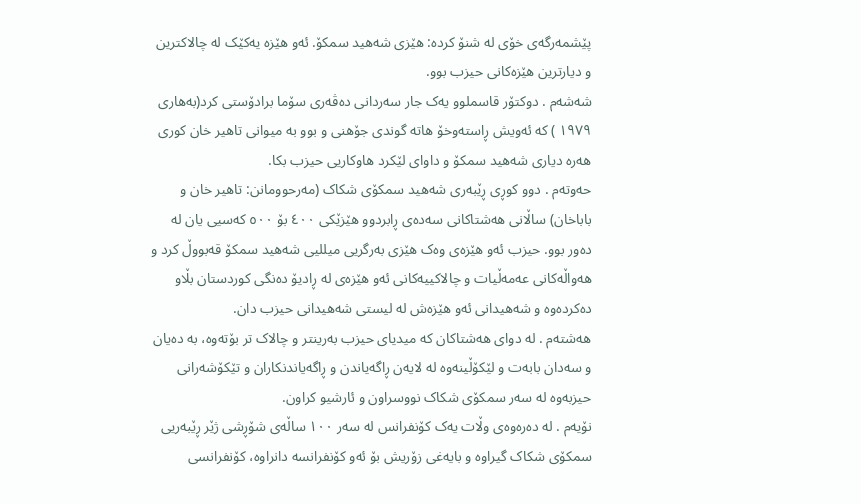پێشمەرگەی خۆی لە شنۆ کردە: هێزی شەهید سمکۆ. ئەو هێزە یەکێک لە چالاکترین و دیارترین هێزەکانی حیزب بوو.
شەشەم . دوکتۆر قاسملوو یەک جار سەردانی دەڤەری سۆما برادۆستی کرد(بەهاری ١٩٧٩ ) کە ئەویش ڕاستەوخۆ هاتە گوندی جۆهنی و بوو بە میوانی تاهیر خان کوری هەرە دیاری شەهید سمکۆ و داوای لێکرد هاوکاریی حیزب بکا.
حەوتەم . دوو کوڕی ڕێبەری شەهید سمکۆی شکاک (مەرحوومانن: تاهیر خان و باباخان) ساڵانی هەشتاکانی سەدەی ڕابردوو هێزێکی ٤٠٠ بۆ ٥٠٠ کەسیی یان لە دەور بوو. حیزب ئەو هێزەی وەک هێزی بەرگریی میللیی شەهید سمکۆ قەبووڵ کرد و هەواڵەکانی عەمەڵیات و چالاکییەکانی ئەو هێزەی لە ڕادیۆ دەنگی کوردستان بڵاو دەکردەوە و شەهیدانی ئەو هێزەش لە لیستی شەهیدانی حیزب دان.
هەشتەم . لە دوای هەشتاکان کە میدیای حیزب بەرینتر و چالاک تر بۆتەوە، بە دەیان و سەدان بابەت و لێکۆڵینەوە لە لایەن ڕاگەیاندن و ڕاگەیاندنکاران و تێکۆشەرانی حیزبەوە لە سەر سمکۆی شکاک نووسراون و ئارشیو کراون.
نۆیەم . لە دەرەوەی وڵات یەک کۆنفرانس لە سەر ١٠٠ ساڵەی شۆڕشی ژێر ڕێبەریی سمکۆی شکاک گیراوە و بایەغی زۆریش بۆ ئەو کۆنفرانسە دانراوە، کۆنفرانسی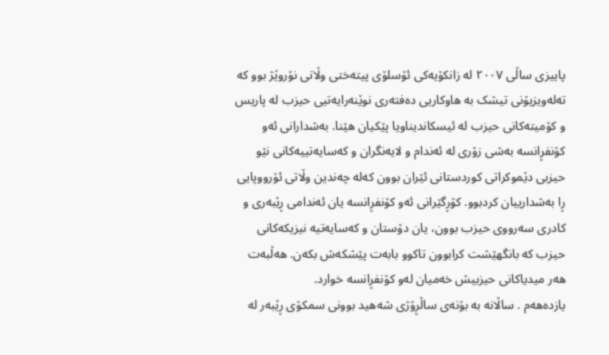پاییزی ساڵی ٢٠٠٧ لە زانکۆیەکی ئۆسلۆی پیتەختی وڵاتی نۆروێژ بوو کە تەلەویزیۆنی تیشک بە هاوکاریی دەفتەری نوێنەرایەتیی حیزب لە پاریس و کۆمیتەکانی حیزب لە ئیسکاندیناویا پێکیان هێنا. بەشدارانی ئەو کۆنفڕانسە بەشی زۆری لە ئەندام و لایەنگران و کەسایەتییەکانی نێو حیزبی دێموکراتی کوردستانی ئێران بوون کەلە چەندین وڵاتی ئۆرووپایی ڕا بەشدارییان کردبوو. کۆڕگێرانی ئەو کۆنفڕانسە یان ئەندامی ڕێبەری و کادری سەرووی حیزب بوون، یان دۆستان و کەسایەتیە نیزیکەکانی حیزب کە بانگهێشت کرابوون تاکوو بابەت پێشکەش بکەن. هەڵبەت هەر میدیاکانی حیزبیش خەمیان لەو کۆنفڕانسە خوارد.
یازدەهەم . ساڵانە بە بۆنەی ساڵڕۆژی شەهید بوونی سمکۆی ڕێبەر لە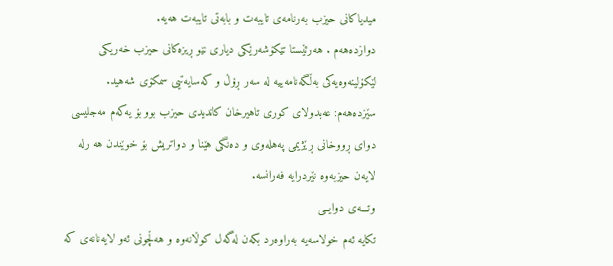میدیاکانی حیزب بەرنامەی تایبەت و بابەتی تایبەت هەیە.
دوازدەهەم . هەرئێستا تێکۆشەرێکی دیاری نێو ڕیزەکانی حیزب خەریکی لێکۆلینەوەیەکی بەڵگەنامەییە لە سەر ڕۆڵ و کەسایەتیی سمکۆی شەهید.
سێزدەهەم: عەبدولای کوری تاهیرخان کاندیدی حیزب بوو بۆ یەکەم مەجلیسی دوای ڕووخانی ڕێژیمی پەهلەوی و دەنگی هێنا و دواتریش بۆ خوێندن هە رلە لایەن حیزبەوە نێردرایە فەرانسە.
وتـــەی دوایــی
تکایە ئەم خولاسەیە بەراوەرد بکەن لەگەل کوڵانەوە و هەڵچونی ئەو لایەنانەی کە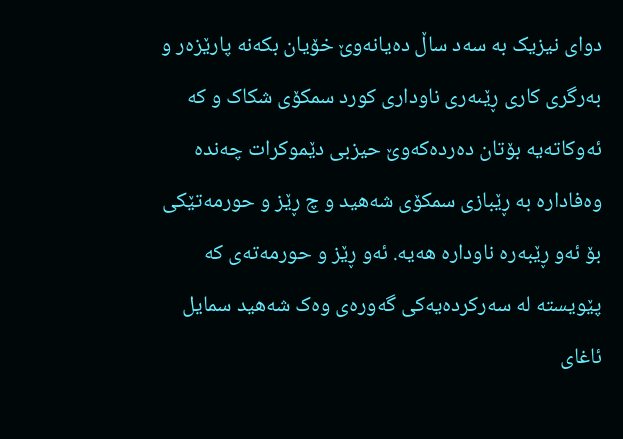دوای نیزیک بە سەد ساڵ دەیانەوێ خۆیان بکەنە پارێزەر و بەرگری کاری ڕێىەری ناوداری کورد سمکۆی شکاک و کە ئەوکاتەیە بۆتان دەردەکەوێ حیزبی دێموکرات چەندە وەفادارە بە ڕێبازی سمکۆی شەهید و چ ڕێز و حورمەتێکی بۆ ئەو ڕێبەرە ناودارە هەیە. ئەو ڕێز و حورمەتەی کە پێویستە لە سەرکردەیەکی گەورەی وەک شەهید سمایل ئاغای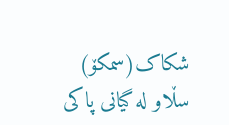شکاک(سمکۆ)
سڵاو لە گیانی پاکی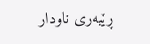ڕێبەری ناودار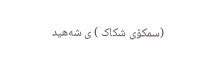(سمکۆی شکاک ) ی شەهید